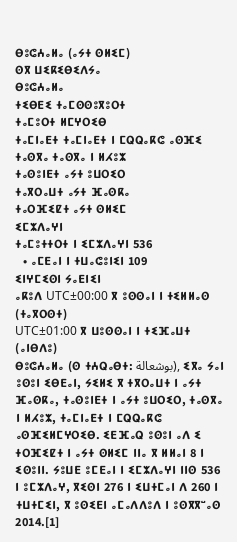ⴱⵓⵛⵄⴰⵍⴰ (ⴰⵢⵜ ⵙⵍⵉⵎ)
ⵙⴳ ⵡⵉⴽⵉⴱⵉⴷⵢⴰ
ⴱⵓⵛⵄⴰⵍⴰ
ⵜⵉⴱⴹⵉ ⵜⴰⵎⵙⵙⵓⴳⵓⵔⵜ
ⵜⴰⵎⵓⵔⵜ ⵍⵎⵖⵔⵉⴱ
ⵜⴰⵎⵏⴰⴹⵜ ⵜⴰⵎⵏⴰⴹⵜ ⵏ ⵎⵕⵕⴰⴽⵛ ⴰⵙⴼⵉ
ⵜⴰⵙⴳⴰ ⵜⴰⵙⴳⴰ ⵏ ⵍⵃⵓⵣ
ⵜⴰⵙⵓⵏⴹⵜ ⴰⵢⵜ ⵓⵡⵔⵉⵔ
ⵜⴰⴳⵔⴰⵡⵜ ⴰⵢⵜ ⴼⴰⵙⴽⴰ
ⵜⴰⵔⴼⵉⵇⵜ ⴰⵢⵜ ⵙⵍⵉⵎ
ⵉⵎⵣⴷⴰⵖⵏ
ⵜⴰⵎⵓⵜⵜⵔⵜ ⵏ ⵉⵎⵣⴷⴰⵖⵏ 536
  • ⴰⵎⴹⴰⵏ ⵏ ⵜⵡⴰⵛⵓⵏⵉⵏ 109
ⵉⵏⵖⵎⵉⵙⵏ ⵢⴰⴹⵏⵉⵏ
ⴰⴽⵓⴷ UTC±00:00 ⴳ ⵓⵙⵙⴰⵏ ⵏ ⵜⵉⵍⵍⴰⵙ (ⵜⴰⴳⵔⵙⵜ)
UTC±01:00 ⴳ ⵡⵓⵙⵙⴰⵏ ⵏ ⵜⵉⴼⴰⵡⵜ (ⴰⵏⴱⴷⵓ)
ⴱⵓⵛⵄⴰⵍⴰ (ⵙ ⵜⵄⵕⴰⴱⵜ: بوشعالة), ⵉⴳⴰ ⵢⴰⵏ ⵓⵙⵓⵏ ⵉⴱⴹⴰⵏ, ⵢⵉⵍⵉ ⴳ ⵜⴳⵔⴰⵡⵜ ⵏ ⴰⵢⵜ ⴼⴰⵙⴽⴰ, ⵜⴰⵙⵓⵏⴹⵜ ⵏ ⴰⵢⵜ ⵓⵡⵔⵉⵔ, ⵜⴰⵙⴳⴰ ⵏ ⵍⵃⵓⵣ, ⵜⴰⵎⵏⴰⴹⵜ ⵏ ⵎⵕⵕⴰⴽⵛ ⴰⵙⴼⵉⵍⵎⵖⵔⵉⴱ. ⵉⴹⴼⴰⵕ ⵓⵙⵓⵏ ⴰⴷ ⵉ ⵜⵔⴼⵉⵇⵜ ⵏ ⴰⵢⵜ ⵙⵍⵉⵎ ⵏⵏⴰ ⴳ ⵍⵍⴰⵏ 8 ⵏ ⵉⵙⵓⵏⵏ. ⵢⵓⵡⴹ ⵓⵎⴹⴰⵏ ⵏ ⵉⵎⵣⴷⴰⵖⵏ ⵏⵏⵙ 536 ⵏ ⵓⵎⵣⴷⴰⵖ, ⴳⵉⵙⵏ 276 ⵏ ⵉⵡⵜⵎⴰⵏ ⴷ 260 ⵏ ⵜⵡⵜⵎⵉⵏ, ⴳ ⵓⵙⵉⴹⵏ ⴰⵎⴰⴷⴷⵓⴷ ⵏ ⵓⵙⴳⴳⵯⴰⵙ 2014.[1]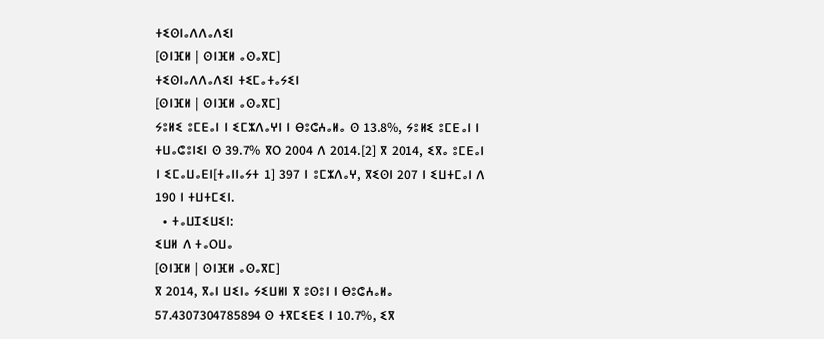ⵜⵉⵙⵏⴰⴷⴷⴰⴷⵉⵏ
[ⵙⵏⴼⵍ | ⵙⵏⴼⵍ ⴰⵙⴰⴳⵎ]
ⵜⵉⵙⵏⴰⴷⴷⴰⴷⵉⵏ ⵜⵉⵎⴰⵜⴰⵢⵉⵏ
[ⵙⵏⴼⵍ | ⵙⵏⴼⵍ ⴰⵙⴰⴳⵎ]
ⵢⵓⵍⵉ ⵓⵎⴹⴰⵏ ⵏ ⵉⵎⵣⴷⴰⵖⵏ ⵏ ⴱⵓⵛⵄⴰⵍⴰ ⵙ 13.8%, ⵢⵓⵍⵉ ⵓⵎⴹⴰⵏ ⵏ ⵜⵡⴰⵛⵓⵏⵉⵏ ⵙ 39.7% ⴳⵔ 2004 ⴷ 2014.[2] ⴳ 2014, ⵉⴳⴰ ⵓⵎⴹⴰⵏ ⵏ ⵉⵎⴰⵡⴰⴹⵏ[ⵜⴰⵏⵏⴰⵢⵜ 1] 397 ⵏ ⵓⵎⵣⴷⴰⵖ, ⴳⵉⵙⵏ 207 ⵏ ⵉⵡⵜⵎⴰⵏ ⴷ 190 ⵏ ⵜⵡⵜⵎⵉⵏ.
  • ⵜⴰⵡⵊⵉⵡⵉⵏ:
ⵉⵡⵍ ⴷ ⵜⴰⵔⵡⴰ
[ⵙⵏⴼⵍ | ⵙⵏⴼⵍ ⴰⵙⴰⴳⵎ]
ⴳ 2014, ⴳⴰⵏ ⵡⵉⵏⴰ ⵢⵉⵡⵍⵏ ⴳ ⵓⵙⵓⵏ ⵏ ⴱⵓⵛⵄⴰⵍⴰ 57.4307304785894 ⵙ ⵜⴳⵎⵉⴹⵉ ⵏ 10.7%, ⵉⴳ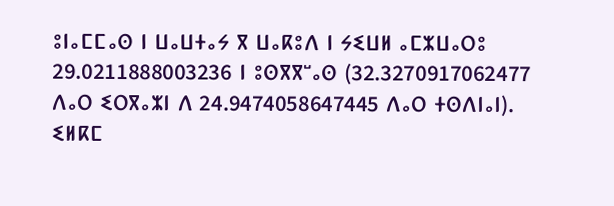ⵓⵏⴰⵎⵎⴰⵙ ⵏ ⵡⴰⵡⵜⴰⵢ ⴳ ⵡⴰⴽⵓⴷ ⵏ ⵢⵉⵡⵍ ⴰⵎⵣⵡⴰⵔⵓ 29.0211888003236 ⵏ ⵓⵙⴳⴳⵯⴰⵙ (32.3270917062477 ⴷⴰⵔ ⵉⵔⴳⴰⵣⵏ ⴷ 24.9474058647445 ⴷⴰⵔ ⵜⵙⴷⵏⴰⵏ). ⵉⵍⴽⵎ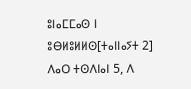ⵓⵏⴰⵎⵎⴰⵙ ⵏ ⵓⴱⵍⵓⵍⵍⵙ[ⵜⴰⵏⵏⴰⵢⵜ 2] ⴷⴰⵔ ⵜⵙⴷⵏⴰⵏ 5, ⴷ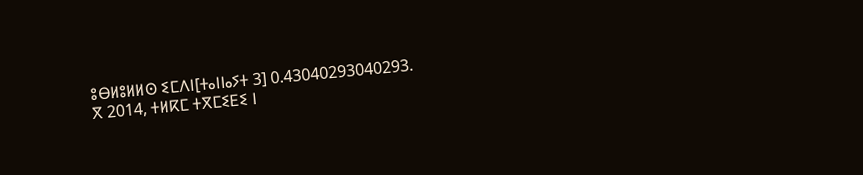ⵓⴱⵍⵓⵍⵍⵙ ⵉⵎⴷⵏ[ⵜⴰⵏⵏⴰⵢⵜ 3] 0.43040293040293.
ⴳ 2014, ⵜⵍⴽⵎ ⵜⴳⵎⵉⴹⵉ ⵏ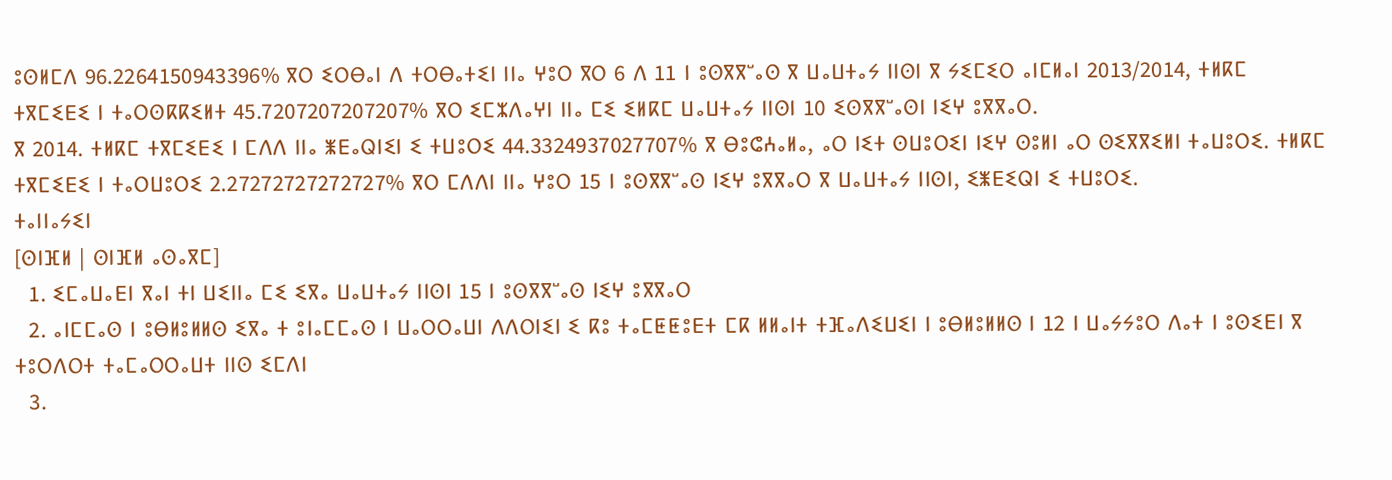ⵓⵙⵍⵎⴷ 96.2264150943396% ⴳⵔ ⵉⵔⴱⴰⵏ ⴷ ⵜⵔⴱⴰⵜⵉⵏ ⵏⵏⴰ ⵖⵓⵔ ⴳⵔ 6 ⴷ 11 ⵏ ⵓⵙⴳⴳⵯⴰⵙ ⴳ ⵡⴰⵡⵜⴰⵢ ⵏⵏⵙⵏ ⴳ ⵢⵉⵎⵉⵔ ⴰⵏⵎⵍⴰⵏ 2013/2014, ⵜⵍⴽⵎ ⵜⴳⵎⵉⴹⵉ ⵏ ⵜⴰⵔⵙⴽⴽⵉⵍⵜ 45.7207207207207% ⴳⵔ ⵉⵎⵣⴷⴰⵖⵏ ⵏⵏⴰ ⵎⵉ ⵉⵍⴽⵎ ⵡⴰⵡⵜⴰⵢ ⵏⵏⵙⵏ 10 ⵉⵙⴳⴳⵯⴰⵙⵏ ⵏⵉⵖ ⵓⴳⴳⴰⵔ.
ⴳ 2014. ⵜⵍⴽⵎ ⵜⴳⵎⵉⴹⵉ ⵏ ⵎⴷⴷ ⵏⵏⴰ ⵥⴹⴰⵕⵏⵉⵏ ⵉ ⵜⵡⵓⵔⵉ 44.3324937027707% ⴳ ⴱⵓⵛⵄⴰⵍⴰ, ⴰⵔ ⵏⵉⵜ ⵙⵡⵓⵔⵉⵏ ⵏⵉⵖ ⵙⵓⵍⵏ ⴰⵔ ⵙⵉⴳⴳⵉⵍⵏ ⵜⴰⵡⵓⵔⵉ. ⵜⵍⴽⵎ ⵜⴳⵎⵉⴹⵉ ⵏ ⵜⴰⵔⵡⵓⵔⵉ 2.27272727272727% ⴳⵔ ⵎⴷⴷⵏ ⵏⵏⴰ ⵖⵓⵔ 15 ⵏ ⵓⵙⴳⴳⵯⴰⵙ ⵏⵉⵖ ⵓⴳⴳⴰⵔ ⴳ ⵡⴰⵡⵜⴰⵢ ⵏⵏⵙⵏ, ⵉⵥⴹⵉⵕⵏ ⵉ ⵜⵡⵓⵔⵉ.
ⵜⴰⵏⵏⴰⵢⵉⵏ
[ⵙⵏⴼⵍ | ⵙⵏⴼⵍ ⴰⵙⴰⴳⵎ]
  1. ⵉⵎⴰⵡⴰⴹⵏ ⴳⴰⵏ ⵜⵏ ⵡⵉⵏⵏⴰ ⵎⵉ ⵉⴳⴰ ⵡⴰⵡⵜⴰⵢ ⵏⵏⵙⵏ 15 ⵏ ⵓⵙⴳⴳⵯⴰⵙ ⵏⵉⵖ ⵓⴳⴳⴰⵔ
  2. ⴰⵏⵎⵎⴰⵙ ⵏ ⵓⴱⵍⵓⵍⵍⵙ ⵉⴳⴰ ⵜ ⵓⵏⴰⵎⵎⴰⵙ ⵏ ⵡⴰⵔⵔⴰⵡⵏ ⴷⴷⵔⵏⵉⵏ ⵉ ⴽⵓ ⵜⴰⵎⵟⵟⵓⴹⵜ ⵎⴽ ⵍⵍⴰⵏⵜ ⵜⴼⴰⴷⵉⵡⵉⵏ ⵏ ⵓⴱⵍⵓⵍⵍⵙ ⵏ 12 ⵏ ⵡⴰⵢⵢⵓⵔ ⴷⴰⵜ ⵏ ⵓⵙⵉⴹⵏ ⴳ ⵜⵓⵔⴷⵔⵜ ⵜⴰⵎⴰⵔⵔⴰⵡⵜ ⵏⵏⵙ ⵉⵎⴷⵏ
  3.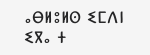ⴰⴱⵍⵓⵍⵙ ⵉⵎⴷⵏ ⵉⴳⴰ ⵜ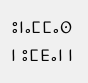ⵓⵏⴰⵎⵎⴰⵙ ⵏ ⵓⵎⴹⴰⵏ ⵏ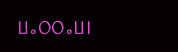ⵡⴰⵔⵔⴰⵡⵏ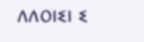ⴷⴷⵔⵏⵉⵏ ⵉ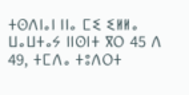ⵜⵙⴷⵏⴰⵏ ⵏⵏⴰ ⵎⵉ ⵉⵍⵍⴰ ⵡⴰⵡⵜⴰⵢ ⵏⵏⵙⵏⵜ ⴳⵔ 45 ⴷ 49, ⵜⵎⴷⴰ ⵜⵓⴷⵔⵜ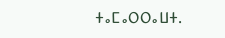ⵜⴰⵎⴰⵔⵔⴰⵡⵜ.